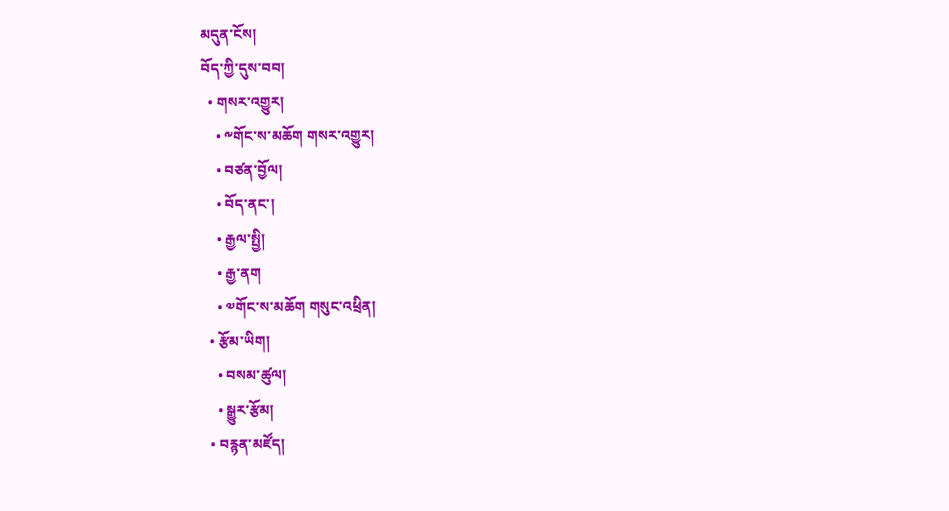མདུན་ངོས།
བོད་ཀྱི་དུས་བབ།
  • གསར་འགྱུར།
    • ༸གོང་ས་མཆོག གསར་འགྱུར།
    • བཙན་བྱོལ།
    • བོད་ནང་།
    • རྒྱལ་སྤྱི།
    • རྒྱ་ནག
    • ༧གོང་ས་མཆོག གསུང་འཕྲིན།
  • རྩོམ་ཡིག།
    • བསམ་ཚུལ།
    • སྒྱུར་རྩོམ།
  • བརྙན་མཛོད།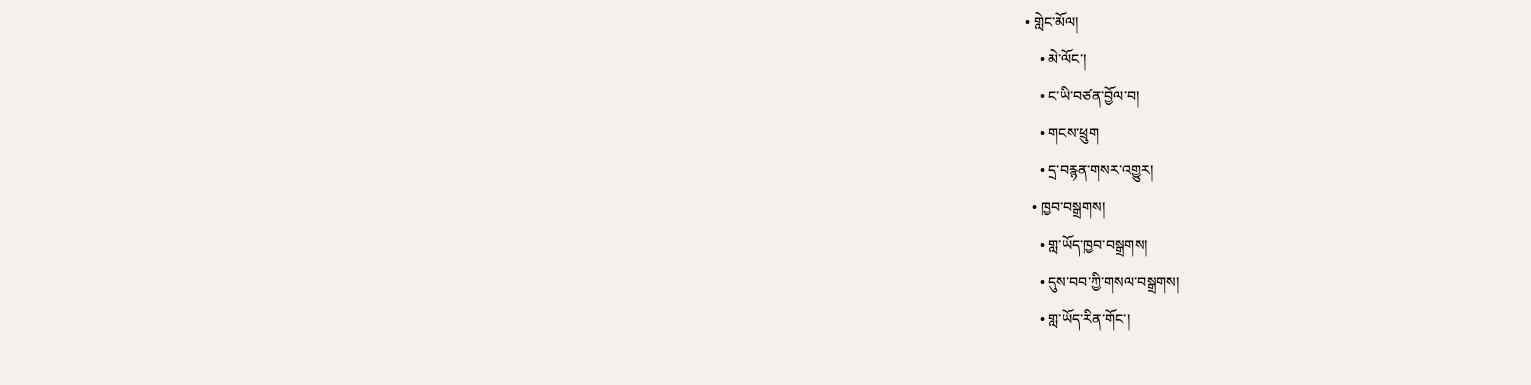• གླེང་མོལ།
    • མེ་ལོང་།
    • ང་ཡི་བཙན་བྱོལ་བ།
    • གངས་ཕྲུག
    • དྲ་བརྙན་གསར་འགྱུར།
  • ཁྱབ་བསྒྲགས།
    • གླ་ཡོད་ཁྱབ་བསྒྲགས།
    • དུས་བབ་ཀྱི་གསལ་བསྒྲགས།
    • གླ་ཡོད་རིན་གོང་།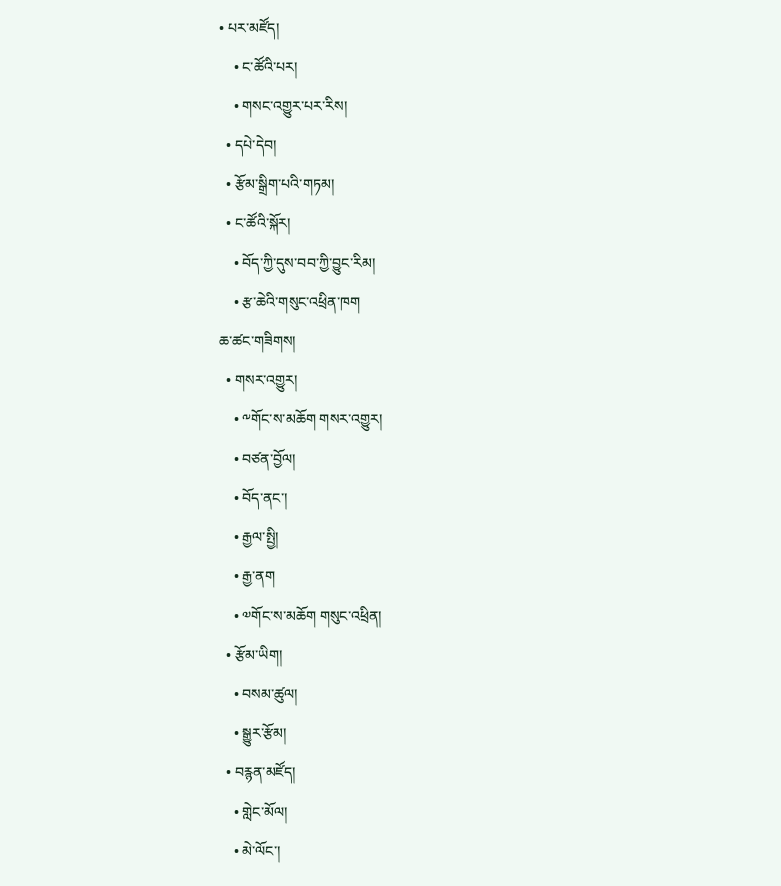• པར་མཛོད།
    • ང་ཚོའི་པར།
    • གསང་འགྱུར་པར་རིས།
  • དཔེ་དེབ།
  • རྩོམ་སྒྲིག་པའི་གཏམ།
  • ང་ཚོའི་སྐོར།
    • བོད་ཀྱི་དུས་བབ་ཀྱི་བྱུང་རིམ།
    • རྩ་ཆེའི་གསུང་འཕྲིན་ཁག
ཆ་ཚང་གཟིགས།
  • གསར་འགྱུར།
    • ༸གོང་ས་མཆོག གསར་འགྱུར།
    • བཙན་བྱོལ།
    • བོད་ནང་།
    • རྒྱལ་སྤྱི།
    • རྒྱ་ནག
    • ༧གོང་ས་མཆོག གསུང་འཕྲིན།
  • རྩོམ་ཡིག།
    • བསམ་ཚུལ།
    • སྒྱུར་རྩོམ།
  • བརྙན་མཛོད།
    • གླེང་མོལ།
    • མེ་ལོང་།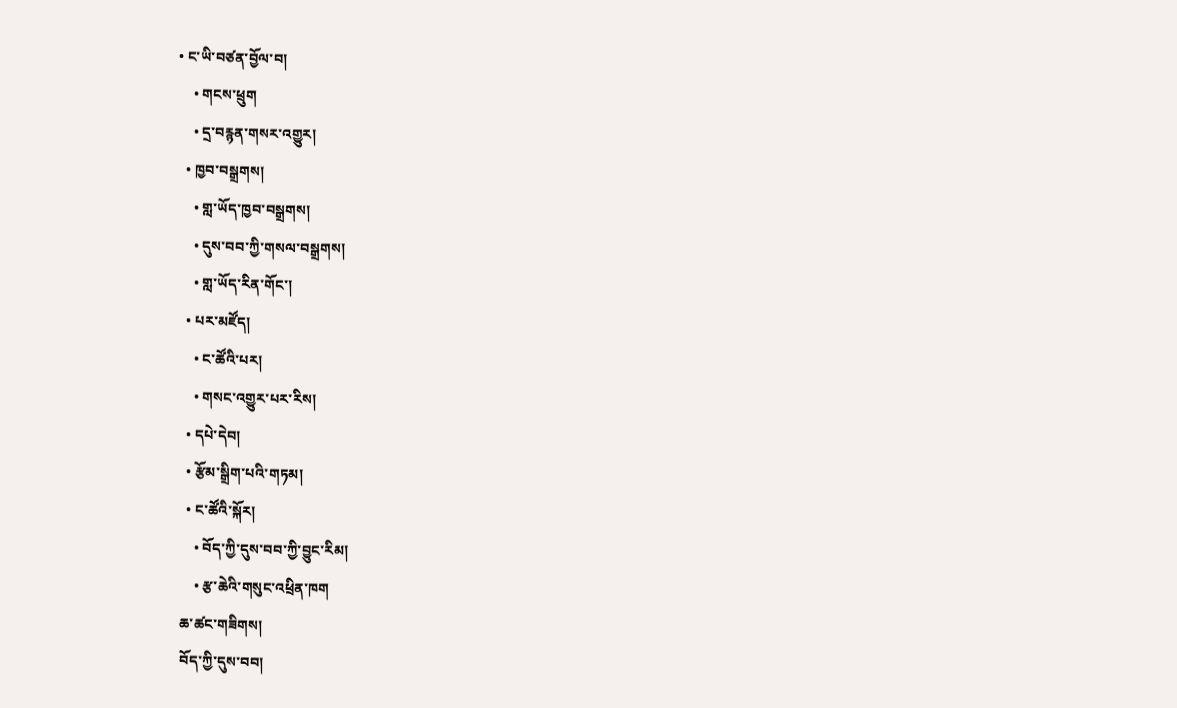• ང་ཡི་བཙན་བྱོལ་བ།
    • གངས་ཕྲུག
    • དྲ་བརྙན་གསར་འགྱུར།
  • ཁྱབ་བསྒྲགས།
    • གླ་ཡོད་ཁྱབ་བསྒྲགས།
    • དུས་བབ་ཀྱི་གསལ་བསྒྲགས།
    • གླ་ཡོད་རིན་གོང་།
  • པར་མཛོད།
    • ང་ཚོའི་པར།
    • གསང་འགྱུར་པར་རིས།
  • དཔེ་དེབ།
  • རྩོམ་སྒྲིག་པའི་གཏམ།
  • ང་ཚོའི་སྐོར།
    • བོད་ཀྱི་དུས་བབ་ཀྱི་བྱུང་རིམ།
    • རྩ་ཆེའི་གསུང་འཕྲིན་ཁག
ཆ་ཚང་གཟིགས།
བོད་ཀྱི་དུས་བབ།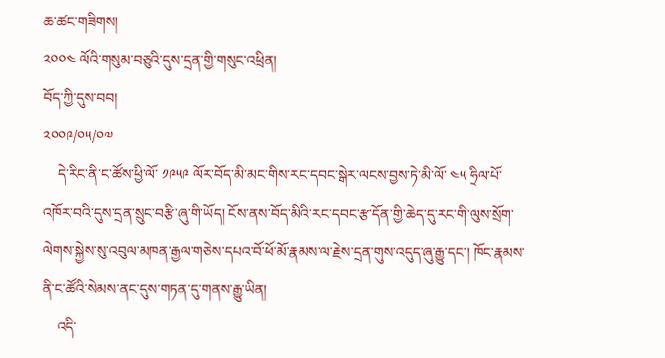ཆ་ཚང་གཟིགས།
༢༠༠༤ ལོའི་གསུམ་བཅུའི་དུས་དྲན་གྱི་གསུང་འཕྲིན།
བོད་ཀྱི་དུས་བབ།
༢༠༠༩/༠༥/༠༧
    དེ་རིང་ནི་ང་ཚོས་ཕྱི་ལོ་ ༡༩༥༩ ལོར་བོད་མི་མང་གིས་རང་དབང་སྒེར་ལངས་བྱས་ཏེ་མི་ལོ་ ༤༥ ཧྲིལ་པོ་འཁོར་བའི་དུས་དྲན་སྲུང་བརྩི་ཞུ་གི་ཡོད། ངོས་ནས་བོད་མིའི་རང་དབང་རྩ་དོན་གྱི་ཆེད་དུ་རང་གི་ལུས་སྲོག་ལེགས་སྐྱེས་སུ་འབུལ་མཁན་རྒྱལ་གཅེས་དཔའ་བོ་ཕོ་མོ་རྣམས་ལ་རྗེས་དྲན་གུས་འདུད་ཞུ་རྒྱུ་དང་། ཁོང་རྣམས་ནི་ང་ཚོའི་སེམས་ནང་དུས་གཏན་དུ་གནས་རྒྱུ་ཡིན།
    འདི་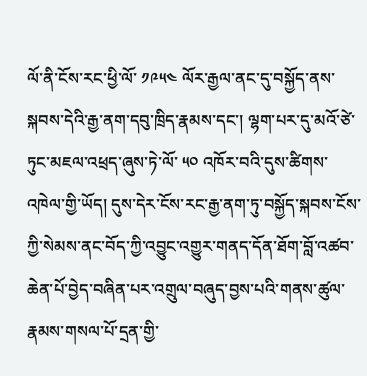ལོ་ནི་ངོས་རང་ཕྱི་ལོ་ ༡༩༥༤ ལོར་རྒྱལ་ནང་དུ་བསྐྱོད་ནས་སྐབས་དེའི་རྒྱ་ནག་དབུ་ཁྲིད་རྣམས་དང་། ལྷག་པར་དུ་མའོ་ཙེ་ཏུང་མཇལ་འཕྲད་ཞུས་ཏེ་ལོ་ ༥༠ འཁོར་བའི་དུས་ཚིགས་འཁེལ་གྱི་ཡོད། དུས་དེར་ངོས་རང་རྒྱ་ནག་ཏུ་བསྐྱོད་སྐབས་ངོས་ཀྱི་སེམས་ནང་བོད་ཀྱི་འབྱུང་འགྱུར་གནད་དོན་ཐོག་བློ་འཚབ་ཆེན་པོ་བྱེད་བཞིན་པར་འགྲུལ་བཞུད་བྱས་པའི་གནས་ཚུལ་རྣམས་གསལ་པོ་དྲན་གྱི་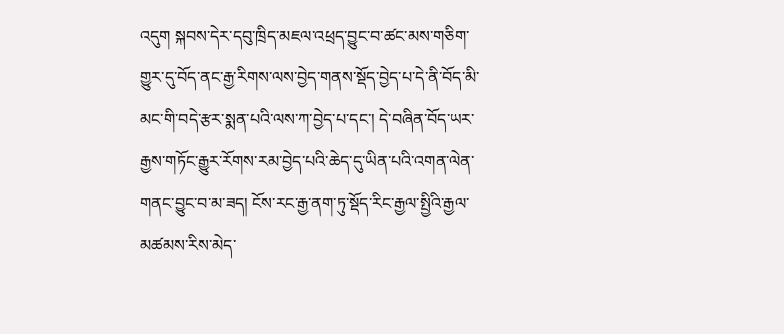འདུག སྐབས་དེར་དབུ་ཁྲིད་མཇལ་འཕྲད་བྱུང་བ་ཚང་མས་གཅིག་གྱུར་དུ་བོད་ནང་རྒྱ་རིགས་ལས་བྱེད་གནས་སྡོད་བྱེད་པ་དེ་ནི་བོད་མི་མང་གི་བདེ་རྩར་སྨན་པའི་ལས་ཀ་བྱེད་པ་དང་། དེ་བཞིན་བོད་ཡར་རྒྱས་གཏོང་རྒྱུར་རོགས་རམ་བྱེད་པའི་ཆེད་དུ་ཡིན་པའི་འགན་ལེན་གནང་བྱུང་བ་མ་ཟད། ངོས་རང་རྒྱ་ནག་ཏུ་སྡོད་རིང་རྒྱལ་སྤྱིའི་རྒྱལ་མཚམས་རིས་མེད་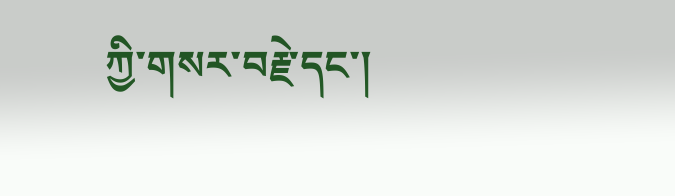ཀྱི་གསར་བརྗེ་དང་།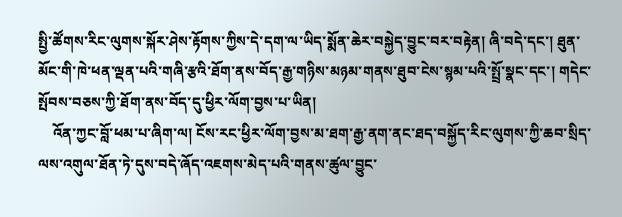སྤྱི་ཚོགས་རིང་ལུགས་སྐོར་ཤེས་རྟོགས་ཀྱིས་དེ་དག་ལ་ཡིད་སྨོན་ཆེར་བསྐྱེད་བྱུང་བར་བརྟེན། ཞི་བདེ་དང་། ཐུན་མོང་གི་ཁེ་ཕན་ལྡན་པའི་གཞི་རྩའི་ཐོག་ནས་བོད་རྒྱ་གཉིས་མཉམ་གནས་ཐུབ་ངེས་སྙམ་པའི་སྤྲོ་སྣང་དང་། གདེང་སྤོབས་བཅས་ཀྱི་ཐོག་ནས་བོད་དུ་ཕྱིར་ལོག་བྱས་པ་ཡིན།
    འོན་ཀྱང་བློ་ཕམ་པ་ཞིག་ལ། ངོས་རང་ཕྱིར་ལོག་བྱས་མ་ཐག་རྒྱ་ནག་ནང་ཐད་བསྐྱོད་རིང་ལུགས་ཀྱི་ཆབ་སྲིད་ལས་འགུལ་ཐོན་ཏེ་དུས་བདེ་ཞོད་འཇགས་མེད་པའི་གནས་ཚུལ་བྱུང་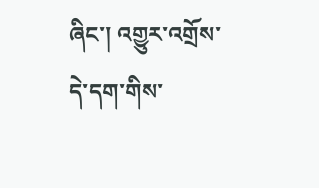ཞིང་། འགྱུར་འགྲོས་དེ་དག་གིས་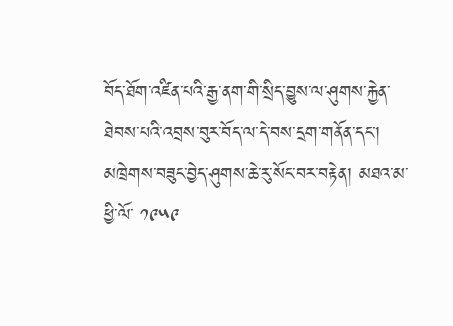བོད་ཐོག་འཛིན་པའི་རྒྱ་ནག་གི་སྲིད་བྱུས་ལ་ཤུགས་རྐྱེན་ཐེབས་པའི་འབྲས་བུར་བོད་ལ་དེ་བས་དྲག་གནོན་དང་། མཁྲེགས་བཟུང་བྱེད་ཤུགས་ཆེ་རུ་སོང་བར་བརྟེན། མཐའ་མ་ཕྱི་ལོ་ ༡༩༥༩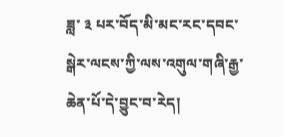ཟླ་ ༣ པར་བོད་མི་མང་རང་དབང་སྒེར་ལངས་ཀྱི་ལས་འགུལ་གཞི་རྒྱ་ཆེན་པོ་དེ་བྱུང་བ་རེད།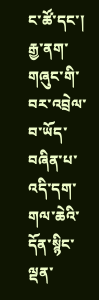ང་ཚོ་དང་། རྒྱ་ནག་གཞུང་གི་བར་འབྲེལ་བ་ཡོད་བཞིན་པ་འདི་དག་གལ་ཆེའི་དོན་སྙིང་ལྡན་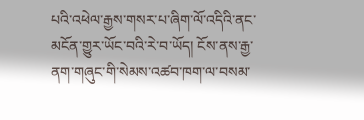པའི་འཕེལ་རྒྱས་གསར་པ་ཞིག་ལོ་འདིའི་ནང་མངོན་གྱུར་ཡོང་བའི་རེ་བ་ཡོད། ངོས་ནས་རྒྱ་ནག་གཞུང་གི་སེམས་འཚབ་ཁག་ལ་བསམ་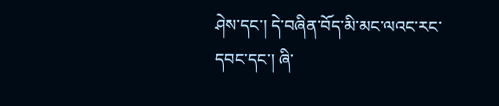ཤེས་དང་། དེ་བཞིན་བོད་མི་མང་ལའང་རང་དབང་དང་། ཞི་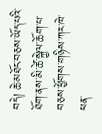བདེ། ཆེ་མཐོང་བཅས་ཡོད་པའི་ཐོག་ནས་མི་ཚེ་སྐྱེལ་ཆོག་པ་བཅས་ཕྱོགས་གཉིས་ཀར་ཁེ་ཕན་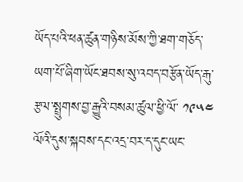ཡོད་པའི་ཕན་ཚུན་གཉིས་མོས་ཀྱི་ཐག་གཅོད་ཡག་པོ་ཞིག་ཡོང་ཐབས་སུ་འབད་བརྩོན་ཡོད་རྒུ་རྩལ་སྤྲུགས་བྱ་རྒྱུའི་བསམ་ཚུལ་ཕྱི་ལོ་ ༡༩༥༤ ལོའི་དུས་སྐབས་དང་འདྲ་བར་ད་དུང་ཡང་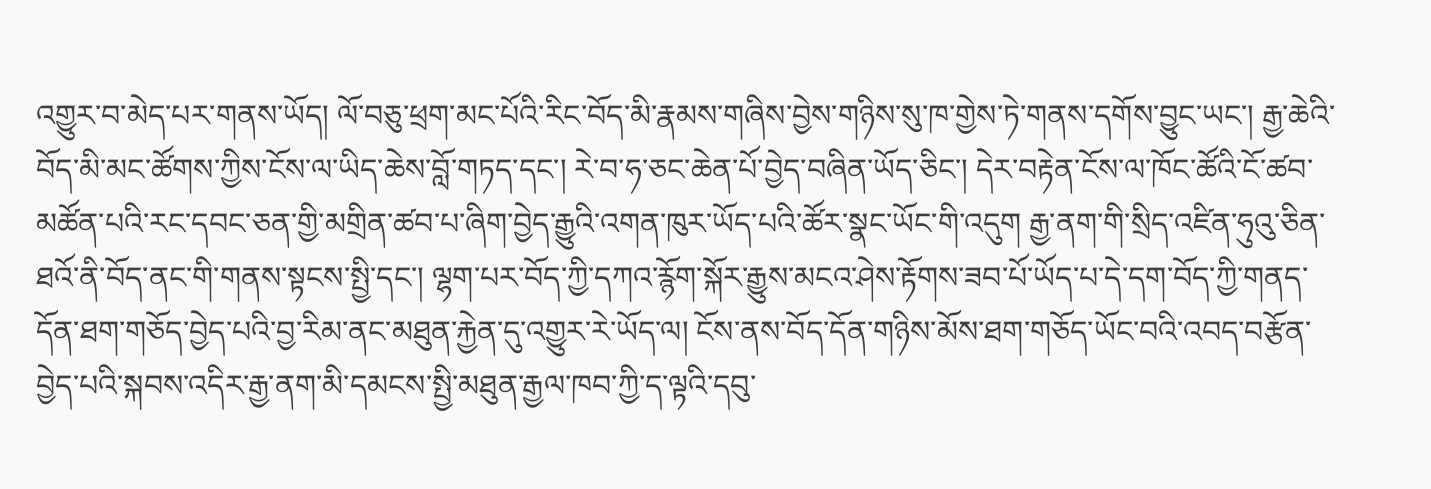འགྱུར་བ་མེད་པར་གནས་ཡོད། ལོ་བཅུ་ཕྲག་མང་པོའི་རིང་བོད་མི་རྣམས་གཞིས་བྱེས་གཉིས་སུ་ཁ་གྱེས་ཏེ་གནས་དགོས་བྱུང་ཡང་། རྒྱ་ཆེའི་བོད་མི་མང་ཚོགས་ཀྱིས་ངོས་ལ་ཡིད་ཆེས་བློ་གཏད་དང་། རེ་བ་ཧ་ཅང་ཆེན་པོ་བྱེད་བཞིན་ཡོད་ཅིང་། དེར་བརྟེན་ངོས་ལ་ཁོང་ཚོའི་ངོ་ཚབ་མཚོན་པའི་རང་དབང་ཅན་གྱི་མགྲིན་ཚབ་པ་ཞིག་བྱེད་རྒྱུའི་འགན་ཁུར་ཡོད་པའི་ཚོར་སྣང་ཡོང་གི་འདུག རྒྱ་ནག་གི་སྲིད་འཛིན་ཧུའུ་ཅིན་ཐའོ་ནི་བོད་ནང་གི་གནས་སྟངས་སྤྱི་དང་། ལྷག་པར་བོད་ཀྱི་དཀའ་རྙོག་སྐོར་རྒྱུས་མངའ་ཤེས་རྟོགས་ཟབ་པོ་ཡོད་པ་དེ་དག་བོད་ཀྱི་གནད་དོན་ཐག་གཅོད་བྱེད་པའི་བྱ་རིམ་ནང་མཐུན་རྐྱེན་དུ་འགྱུར་རེ་ཡོད་ལ། ངོས་ནས་བོད་དོན་གཉིས་མོས་ཐག་གཅོད་ཡོང་བའི་འབད་བརྩོན་བྱེད་པའི་སྐབས་འདིར་རྒྱ་ནག་མི་དམངས་སྤྱི་མཐུན་རྒྱལ་ཁབ་ཀྱི་ད་ལྟའི་དབུ་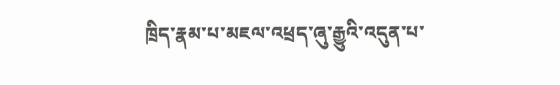ཁྲིད་རྣམ་པ་མཇལ་འཕྲད་ཞུ་རྒྱུའི་འདུན་པ་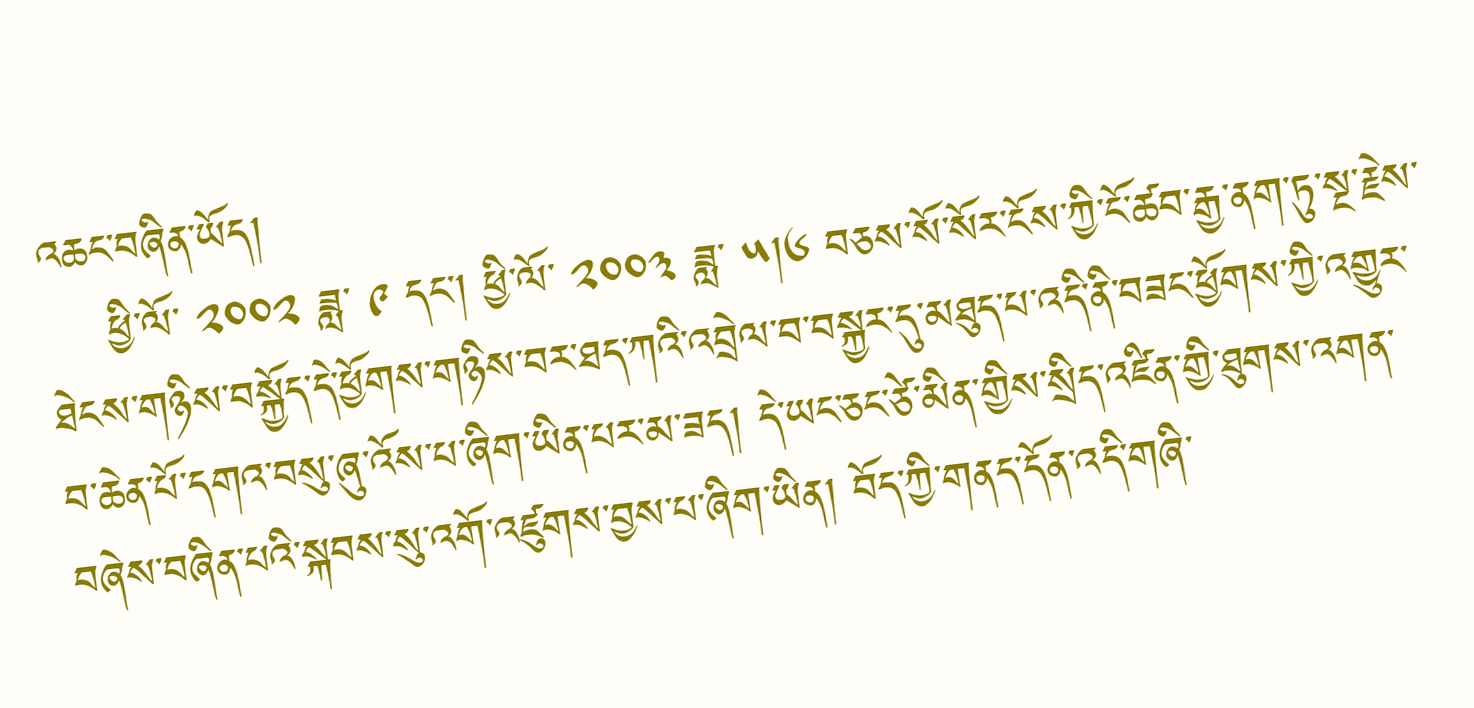འཆང་བཞིན་ཡོད།
    ཕྱི་ལོ་ ༢༠༠༢ ཟླ་ ༩ དང་། ཕྱི་ལོ་ ༢༠༠༣ ཟླ་ ༥།༦ བཅས་སོ་སོར་ངོས་ཀྱི་ངོ་ཚབ་རྒྱ་ནག་ཏུ་སྔ་རྗེས་ཐེངས་གཉིས་བསྐྱོད་དེ་ཕྱོགས་གཉིས་བར་ཐད་ཀའི་འབྲེལ་བ་བསྐྱར་དུ་མཐུད་པ་འདི་ནི་བཟང་ཕྱོགས་ཀྱི་འགྱུར་བ་ཆེན་པོ་དགའ་བསུ་ཞུ་འོས་པ་ཞིག་ཡིན་པར་མ་ཟད། དེ་ཡང་ཅང་ཙེ་མིན་གྱིས་སྲིད་འཛིན་གྱི་ཐུགས་འགན་བཞེས་བཞིན་པའི་སྐབས་སུ་འགོ་འཛུགས་བྱས་པ་ཞིག་ཡིན། བོད་ཀྱི་གནད་དོན་འདི་གཞི་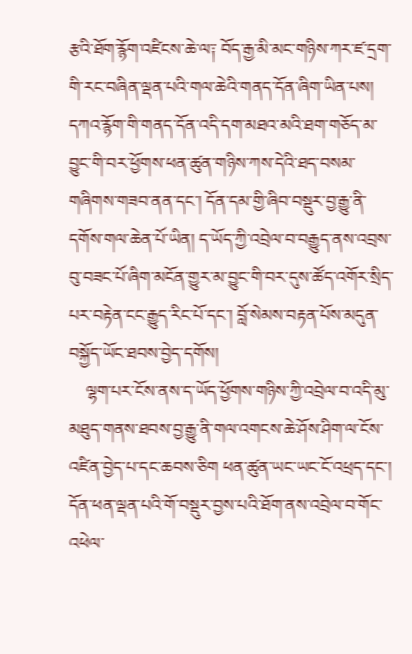རྩའི་ཐོག་རྙོག་འཛིངས་ཆེ་ལ༑ བོད་རྒྱ་མི་མང་གཉིས་ཀར་ཛ་དྲག་གི་རང་བཞིན་ལྡན་པའི་གལ་ཆེའི་གནད་དོན་ཞིག་ཡིན་པས། དཀའ་རྙོག་གི་གནད་དོན་འདི་དག་མཐའ་མའི་ཐག་གཅོད་མ་བྱུང་གི་བར་ཕྱོགས་ཕན་ཚུན་གཉིས་ཀས་དེའི་ཐད་བསམ་གཞིགས་གཟབ་ནན་དང་། དོན་དམ་གྱི་ཞིབ་བསྡུར་བྱ་རྒྱུ་ནི་དགོས་གལ་ཆེན་པོ་ཡིན། ད་ཡོད་ཀྱི་འབྲེལ་བ་བརྒྱུད་ནས་འབྲས་བུ་བཟང་པོ་ཞིག་མངོན་གྱུར་མ་བྱུང་གི་བར་དུས་ཚོད་འགོར་སྲིད་པར་བརྟེན་ངང་རྒྱུད་རིང་པོ་དང་། བློ་སེམས་བརྟན་པོས་མདུན་བསྐྱོད་ཡོང་ཐབས་བྱེད་དགོས།
    ལྷག་པར་ངོས་ནས་ད་ཡོད་ཕྱོགས་གཉིས་ཀྱི་འབྲེལ་བ་འདི་མུ་མཐུད་གནས་ཐབས་བྱ་རྒྱུ་ནི་གལ་འགངས་ཆེ་ཤོས་ཤིག་ལ་ངོས་འཛིན་བྱེད་པ་དང་ཆབས་ཅིག ཕན་ཚུན་ཡང་ཡང་ངོ་འཕྲད་དང་། དོན་ཕན་ལྡན་པའི་གོ་བསྡུར་བྱས་པའི་ཐོག་ནས་འབྲེལ་བ་གོང་འཕེལ་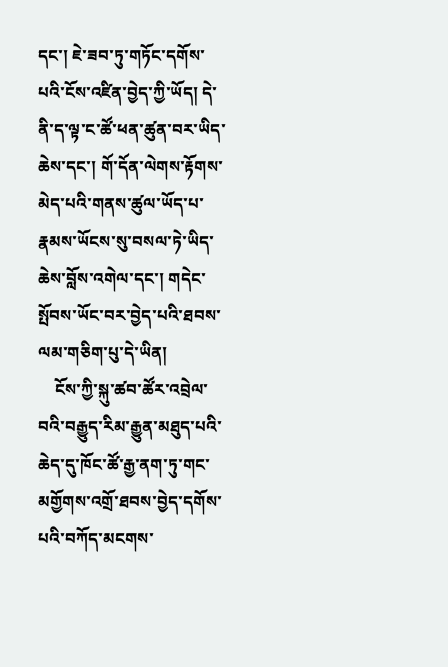དང་། ཇེ་ཟབ་ཏུ་གཏོང་དགོས་པའི་ངོས་འཛིན་བྱེད་ཀྱི་ཡོད། དེ་ནི་ད་ལྟ་ང་ཚོ་ཕན་ཚུན་བར་ཡིད་ཆེས་དང་། གོ་དོན་ལེགས་རྟོགས་མེད་པའི་གནས་ཚུལ་ཡོད་པ་རྣམས་ཡོངས་སུ་བསལ་ཏེ་ཡིད་ཆེས་བློས་འགེལ་དང་། གདེང་སྤོབས་ཡོང་བར་བྱེད་པའི་ཐབས་ལམ་གཅིག་པུ་དེ་ཡིན།
    ངོས་ཀྱི་སྐུ་ཚབ་ཚོར་འབྲེལ་བའི་བརྒྱུད་རིམ་རྒྱུན་མཐུད་པའི་ཆེད་དུ་ཁོང་ཚོ་རྒྱ་ནག་ཏུ་གང་མགྱོགས་འགྲོ་ཐབས་བྱེད་དགོས་པའི་བཀོད་མངགས་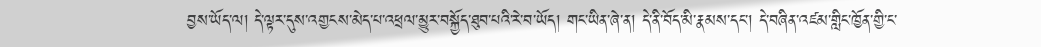བྱས་ཡོད་ལ། དེ་ལྟར་དུས་འགྱངས་མེད་པ་འཕྲལ་མྱུར་བསྐྱོད་ཐུབ་པའི་རེ་བ་ཡོད། གང་ཡིན་ཞེ་ན། དེ་ནི་བོད་མི་རྣམས་དང་། དེ་བཞིན་འཛམ་གླིང་ཁྱོན་གྱི་ང་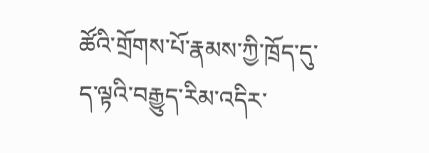ཚོའི་གྲོགས་པོ་རྣམས་ཀྱི་ཁྲོད་དུ་ད་ལྟའི་བརྒྱུད་རིམ་འདིར་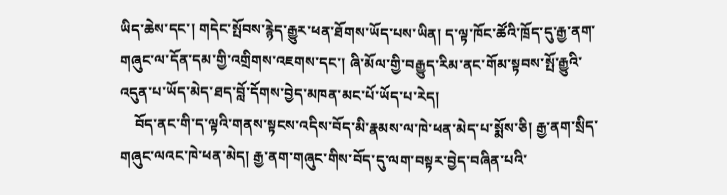ཡིད་ཆེས་དང་། གདེང་སྤོབས་རྙེད་རྒྱུར་ཕན་ཐོགས་ཡོད་པས་ཡིན། ད་ལྟ་ཁོང་ཚོའི་ཁྲོད་དུ་རྒྱ་ནག་གཞུང་ལ་དོན་དམ་གྱི་འགྲིགས་འཇགས་དང་། ཞི་མོལ་གྱི་བརྒྱུད་རིམ་ནང་གོམ་སྟབས་སྤོ་རྒྱུའི་འདུན་པ་ཡོད་མེད་ཐད་བློ་དོགས་བྱེད་མཁན་མང་པོ་ཡོད་པ་རེད།
    བོད་ནང་གི་ད་ལྟའི་གནས་སྟངས་འདིས་བོད་མི་རྣམས་ལ་ཁེ་ཕན་མེད་པ་སྨོས་ཅི། རྒྱ་ནག་སྲིད་གཞུང་ལའང་ཁེ་ཕན་མེད། རྒྱ་ནག་གཞུང་གིས་བོད་དུ་ལག་བསྟར་བྱེད་བཞིན་པའི་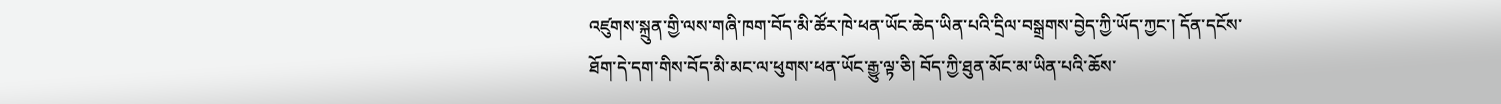འཛུགས་སྐྲུན་གྱི་ལས་གཞི་ཁག་བོད་མི་ཚོར་ཁེ་ཕན་ཡོང་ཆེད་ཡིན་པའི་དྲིལ་བསྒྲགས་བྱེད་ཀྱི་ཡོད་ཀྱང་། དོན་དངོས་ཐོག་དེ་དག་གིས་བོད་མི་མང་ལ་ཕུགས་ཕན་ཡོང་རྒྱུ་ལྟ་ཅི། བོད་ཀྱི་ཐུན་མོང་མ་ཡིན་པའི་ཆོས་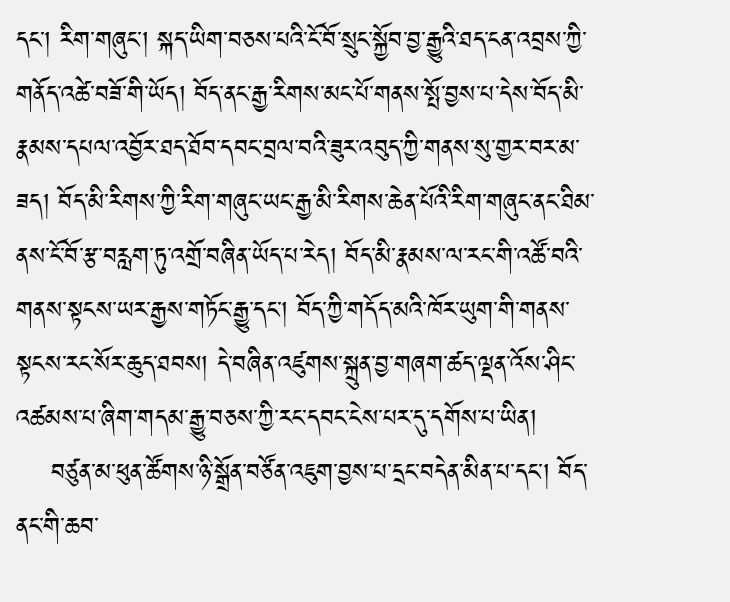དང་། རིག་གཞུང་། སྐད་ཡིག་བཅས་པའི་ངོ་བོ་སྲུང་སྐྱོབ་བྱ་རྒྱུའི་ཐད་ངན་འབྲས་ཀྱི་གནོད་འཚེ་བཟོ་གི་ཡོད། བོད་ནང་རྒྱ་རིགས་མང་པོ་གནས་སྤོ་བྱས་པ་དེས་བོད་མི་རྣམས་དཔལ་འབྱོར་ཐད་ཐོབ་དབང་བྲལ་བའི་ཟུར་འབུད་ཀྱི་གནས་སུ་གྱར་བར་མ་ཟད། བོད་མི་རིགས་ཀྱི་རིག་གཞུང་ཡང་རྒྱ་མི་རིགས་ཆེན་པོའི་རིག་གཞུང་ནང་ཐིམ་ནས་ངོ་བོ་རྩ་བརླག་ཏུ་འགྲོ་བཞིན་ཡོད་པ་རེད། བོད་མི་རྣམས་ལ་རང་གི་འཚོ་བའི་གནས་སྟངས་ཡར་རྒྱས་གཏོང་རྒྱུ་དང་། བོད་ཀྱི་གདོད་མའི་ཁོར་ཡུག་གི་གནས་སྟངས་རང་སོར་ཆུད་ཐབས། དེ་བཞིན་འཛུགས་སྐྲུན་བྱ་གཞག་ཚད་ལྡན་འོས་ཤིང་འཚམས་པ་ཞིག་གདམ་རྒྱུ་བཅས་ཀྱི་རང་དབང་ངེས་པར་དུ་དགོས་པ་ཡིན།
    བཙུན་མ་ཕུན་ཚོགས་ཉི་སྒྲོན་བཙོན་འཇུག་བྱས་པ་དྲང་བདེན་མིན་པ་དང་། བོད་ནང་གི་ཆབ་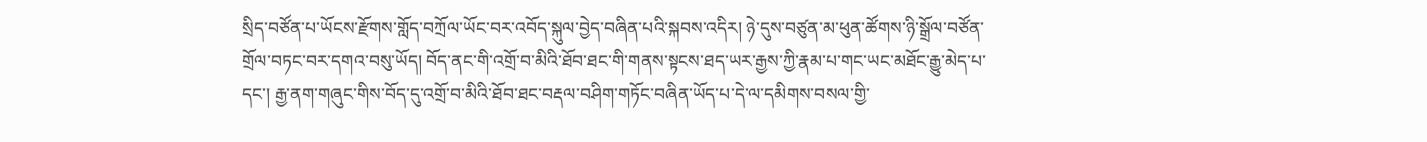སྲིད་བཙོན་པ་ཡོངས་རྫོགས་གློད་བཀྲོལ་ཡོང་བར་འབོད་སྐུལ་བྱེད་བཞིན་པའི་སྐབས་འདིར། ཉེ་དུས་བཙུན་མ་ཕུན་ཚོགས་ཉི་སྒྲོལ་བཙོན་གྲོལ་བཏང་བར་དགའ་བསུ་ཡོད། བོད་ནང་གི་འགྲོ་བ་མིའི་ཐོབ་ཐང་གི་གནས་སྟངས་ཐད་ཡར་རྒྱས་ཀྱི་རྣམ་པ་གང་ཡང་མཐོང་རྒྱུ་མེད་པ་དང་། རྒྱ་ནག་གཞུང་གིས་བོད་དུ་འགྲོ་བ་མིའི་ཐོབ་ཐང་བརྡལ་བཤིག་གཏོང་བཞིན་ཡོད་པ་དེ་ལ་དམིགས་བསལ་གྱི་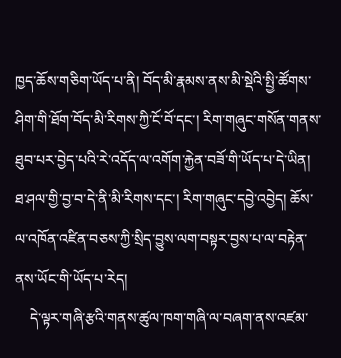ཁྱད་ཆོས་གཅིག་ཡོད་པ་ནི། བོད་མི་རྣམས་ནས་མི་སྡེའི་སྤྱི་ཚོགས་ཤིག་གི་ཐོག་བོད་མི་རིགས་ཀྱི་ངོ་བོ་དང་། རིག་གཞུང་གསོན་གནས་ཐུབ་པར་བྱེད་པའི་རེ་འདོད་ལ་འགོག་རྐྱེན་བཟོ་གི་ཡོད་པ་དེ་ཡིན། ཐ་ཤལ་གྱི་བྱ་བ་དེ་ནི་མི་རིགས་དང་། རིག་གཞུང་དབྱེ་འབྱེད། ཆོས་ལ་འཁོན་འཛིན་བཅས་ཀྱི་སྲིད་བྱུས་ལག་བསྟར་བྱས་པ་ལ་བརྟེན་ནས་ཡོང་གི་ཡོད་པ་རེད།
    དེ་ལྟར་གཞི་རྩའི་གནས་ཚུལ་ཁག་གཞི་ལ་བཞག་ནས་འཛམ་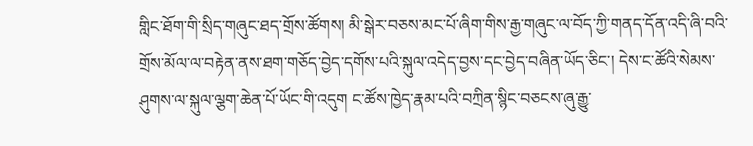གླིང་ཐོག་གི་སྲིད་གཞུང་ཐད་གྲོས་ཚོགས། མི་སྒེར་བཅས་མང་པོ་ཞིག་གིས་རྒྱ་གཞུང་ལ་བོད་ཀྱི་གནད་དོན་འདི་ཞི་བའི་གྲོས་མོལ་ལ་བརྟེན་ནས་ཐག་གཅོད་བྱེད་དགོས་པའི་སྐུལ་འདེད་བྱས་དང་བྱེད་བཞིན་ཡོད་ཅིང་། དེས་ང་ཚོའི་སེམས་ཤུགས་ལ་སྐུལ་ལྕག་ཆེན་པོ་ཡོང་གི་འདུག ང་ཚོས་ཁྱེད་རྣམ་པའི་བཀྲིན་སྙིང་བཅངས་ཞུ་རྒྱུ་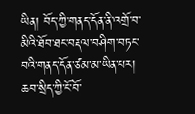ཡིན། བོད་ཀྱི་གནད་དོན་ནི་འགྲོ་བ་མིའི་ཐོབ་ཐང་བརྡལ་བཤིག་བཏང་བའི་གནད་དོན་ཙམ་མ་ཡིན་པར། ཆབ་སྲིད་ཀྱི་ངོ་བོ་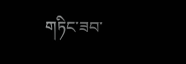གཏིང་ཟབ་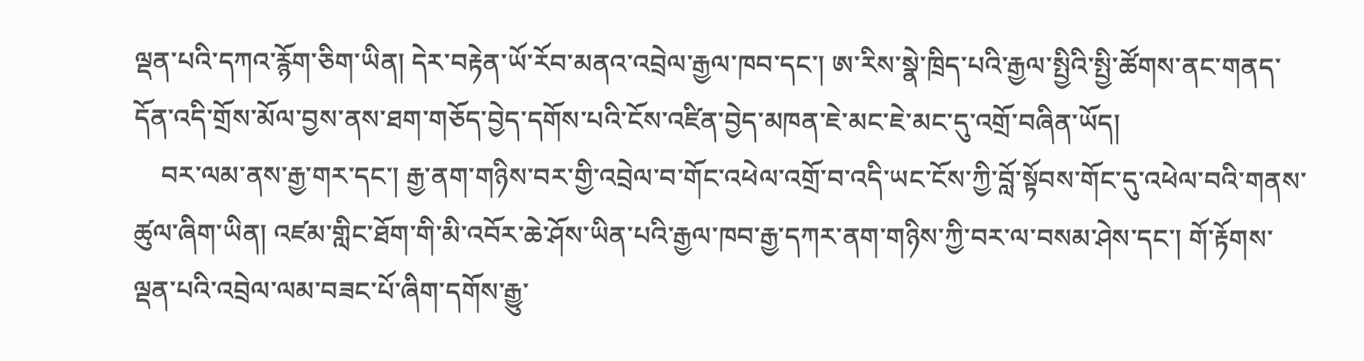ལྡན་པའི་དཀའ་རྙོག་ཅིག་ཡིན། དེར་བརྟེན་ཡོ་རོབ་མནའ་འབྲེལ་རྒྱལ་ཁབ་དང་། ཨ་རིས་སྣེ་ཁྲིད་པའི་རྒྱལ་སྤྱིའི་སྤྱི་ཚོགས་ནང་གནད་དོན་འདི་གྲོས་མོལ་བྱས་ནས་ཐག་གཅོད་བྱེད་དགོས་པའི་ངོས་འཛིན་བྱེད་མཁན་ཇེ་མང་ཇེ་མང་དུ་འགྲོ་བཞིན་ཡོད།
    བར་ལམ་ནས་རྒྱ་གར་དང་། རྒྱ་ནག་གཉིས་བར་གྱི་འབྲེལ་བ་གོང་འཕེལ་འགྲོ་བ་འདི་ཡང་ངོས་ཀྱི་བློ་སྟོབས་གོང་དུ་འཕེལ་བའི་གནས་ཚུལ་ཞིག་ཡིན། འཛམ་གླིང་ཐོག་གི་མི་འབོར་ཆེ་ཤོས་ཡིན་པའི་རྒྱལ་ཁབ་རྒྱ་དཀར་ནག་གཉིས་ཀྱི་བར་ལ་བསམ་ཤེས་དང་། གོ་རྟོགས་ལྡན་པའི་འབྲེལ་ལམ་བཟང་པོ་ཞིག་དགོས་རྒྱུ་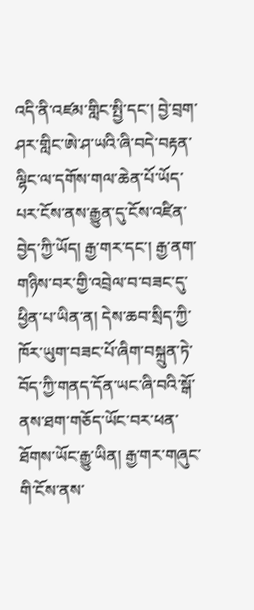འདི་ནི་འཛམ་གླིང་སྤྱི་དང་། བྱེ་བྲག་ཤར་གླིང་ཨེ་ཤ་ཡའི་ཞི་བདེ་བརྟན་ལྷིང་ལ་དགོས་གལ་ཆེན་པོ་ཡོད་པར་ངོས་ནས་རྒྱུན་དུ་ངོས་འཛིན་བྱེད་ཀྱི་ཡོད། རྒྱ་གར་དང་། རྒྱ་ནག་གཉིས་བར་གྱི་འབྲེལ་བ་བཟང་དུ་ཕྱིན་པ་ཡིན་ན། དེས་ཆབ་སྲིད་ཀྱི་ཁོར་ཡུག་བཟང་པོ་ཞིག་བསྐྲུན་ཏེ་བོད་ཀྱི་གནད་དོན་ཡང་ཞི་བའི་སྒོ་ནས་ཐག་གཅོད་ཡོང་བར་ཕན་ཐོགས་ཡོང་རྒྱུ་ཡིན། རྒྱ་གར་གཞུང་གི་ངོས་ནས་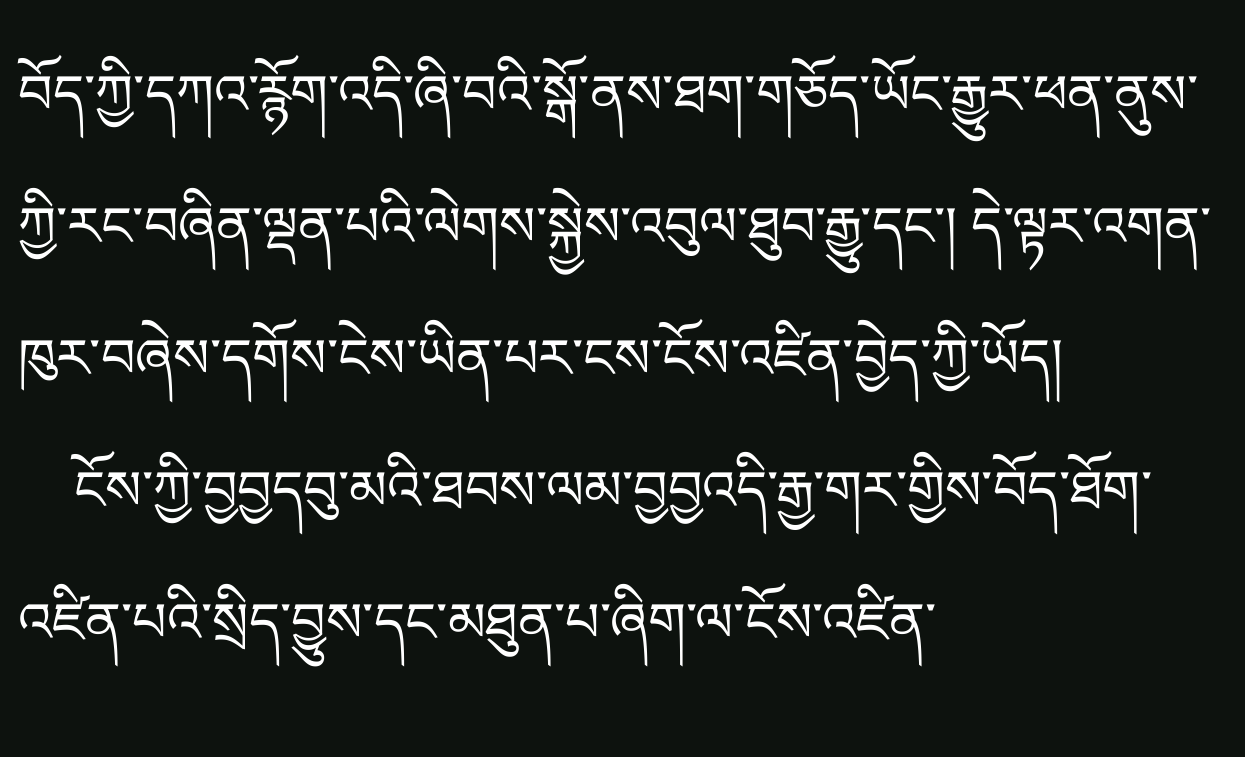བོད་ཀྱི་དཀའ་རྙོག་འདི་ཞི་བའི་སྒོ་ནས་ཐག་གཅོད་ཡོང་རྒྱུར་ཕན་ནུས་ཀྱི་རང་བཞིན་ལྡན་པའི་ལེགས་སྐྱེས་འབུལ་ཐུབ་རྒྱུ་དང་། དེ་ལྟར་འགན་ཁུར་བཞེས་དགོས་ངེས་ཡིན་པར་ངས་ངོས་འཛིན་བྱེད་ཀྱི་ཡོད།
    ངོས་ཀྱི་བྱབྱདབུ་མའི་ཐབས་ལམ་བྱབྱའདི་རྒྱ་གར་གྱིས་བོད་ཐོག་འཛིན་པའི་སྲིད་བྱུས་དང་མཐུན་པ་ཞིག་ལ་ངོས་འཛིན་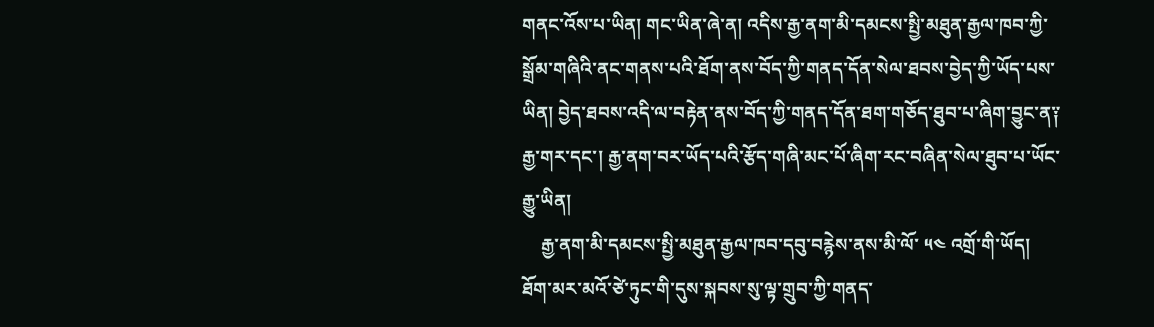གནང་འོས་པ་ཡིན། གང་ཡིན་ཞེ་ན། འདིས་རྒྱ་ནག་མི་དམངས་སྤྱི་མཐུན་རྒྱལ་ཁབ་ཀྱི་སྒྲོམ་གཞིའི་ནང་གནས་པའི་ཐོག་ནས་བོད་ཀྱི་གནད་དོན་སེལ་ཐབས་བྱེད་ཀྱི་ཡོད་པས་ཡིན། བྱེད་ཐབས་འདི་ལ་བརྟེན་ནས་བོད་ཀྱི་གནད་དོན་ཐག་གཅོད་ཐུབ་པ་ཞིག་བྱུང་ན༑ རྒྱ་གར་དང་། རྒྱ་ནག་བར་ཡོད་པའི་རྩོད་གཞི་མང་པོ་ཞིག་རང་བཞིན་སེལ་ཐུབ་པ་ཡོང་རྒྱུ་ཡིན།
    རྒྱ་ནག་མི་དམངས་སྤྱི་མཐུན་རྒྱལ་ཁབ་དབུ་བརྙེས་ནས་མི་ལོ་ ༥༤ འགྲོ་གི་ཡོད། ཐོག་མར་མའོ་ཙེ་ཏུང་གི་དུས་སྐབས་སུ་ལྟ་གྲུབ་ཀྱི་གནད་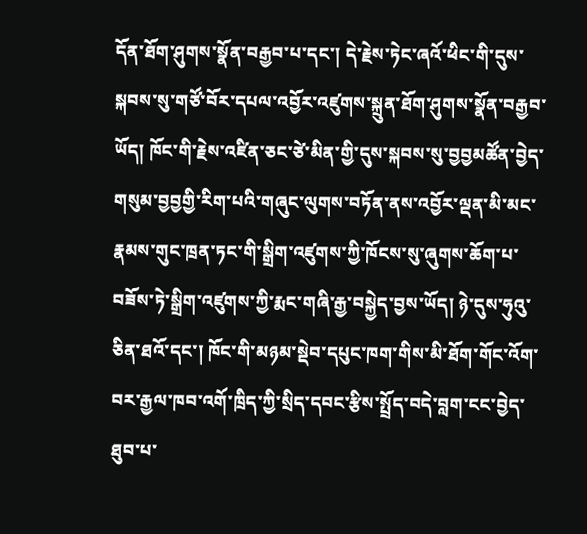དོན་ཐོག་ཤུགས་སྣོན་བརྒྱབ་པ་དང་། དེ་རྗེས་ཏེང་ཞའོ་ཕིང་གི་དུས་སྐབས་སུ་གཙོ་བོར་དཔལ་འབྱོར་འཛུགས་སྐྲུན་ཐོག་ཤུགས་སྣོན་བརྒྱབ་ཡོད། ཁོང་གི་རྗེས་འཛིན་ཅང་ཙེ་མིན་གྱི་དུས་སྐབས་སུ་བྱབྱམཚོན་བྱེད་གསུམ་བྱབྱགྱི་རིག་པའི་གཞུང་ལུགས་བཏོན་ནས་འབྱོར་ལྡན་མི་མང་རྣམས་གུང་ཁྲན་ཏང་གི་སྒྲིག་འཛུགས་ཀྱི་ཁོངས་སུ་ཞུགས་ཆོག་པ་བཟོས་ཏེ་སྒྲིག་འཛུགས་ཀྱི་རྨང་གཞི་རྒྱ་བསྐྱེད་བྱས་ཡོད། ཉེ་དུས་ཧུའུ་ཅིན་ཐའོ་དང་། ཁོང་གི་མཉམ་སྡེབ་དཔུང་ཁག་གིས་མི་ཐོག་གོང་འོག་བར་རྒྱལ་ཁབ་འགོ་ཁྲིད་ཀྱི་སྲིད་དབང་རྩིས་སྤྲོད་བདེ་བླག་ངང་བྱེད་ཐུབ་པ་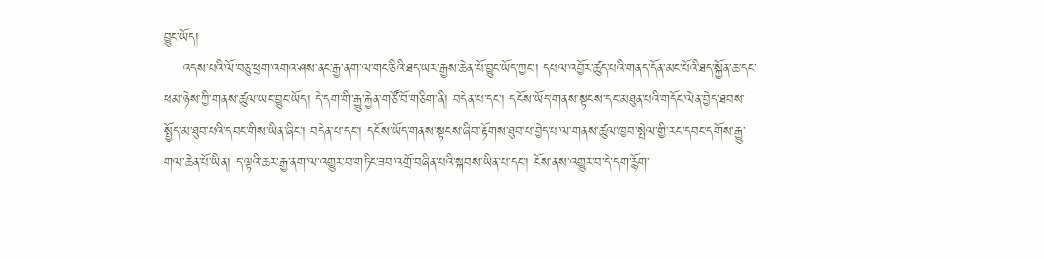བྱུང་ཡོད།
    འདས་པའི་ལོ་བཅུ་ཕྲག་འགའ་ཤས་ནང་རྒྱ་ནག་ལ་གང་ཅིའི་ཐད་ཡར་རྒྱས་ཆེན་པོ་བྱུང་ཡོད་ཀྱང་། དཔལ་འབྱོར་ཚུད་པའི་གནད་དོན་མང་པོའི་ཐད་སྐྱོན་ཆ་དང་ཕམ་ཉེས་ཀྱི་གནས་ཚུལ་ཡང་བྱུང་ཡོད། དེ་དག་གི་རྒྱུ་རྐྱེན་གཙོ་བོ་གཅིག་ནི། བདེན་པ་དང་། དངོས་ཡོད་གནས་སྟངས་དང་མཐུན་པའི་གདོང་ལེན་བྱེད་ཐབས་སྤྱོད་མ་ཐུབ་པའི་དབང་གིས་ཡིན་ཞིང་། བདེན་པ་དང་། དངོས་ཡོད་གནས་སྟངས་ཞིབ་རྟོགས་ཐུབ་པ་བྱེད་པ་ལ་གནས་ཚུལ་ཁྱབ་སྤེལ་གྱི་རང་དབང་དགོས་རྒྱུ་གལ་ཆེན་པོ་ཡིན། ད་ལྟའི་ཆར་རྒྱ་ནག་ལ་འགྱུར་བ་གཏིང་ཟབ་འགྲོ་བཞིན་པའི་སྐབས་ཡིན་པ་དང་། ངོས་ནས་འགྱུར་བ་དེ་དག་རྙོག་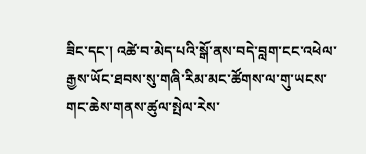ཟིང་དང་། འཚེ་བ་མེད་པའི་སྒོ་ནས་བདེ་བླག་ངང་འཕེལ་རྒྱས་ཡོང་ཐབས་སུ་གཞི་རིམ་མང་ཚོགས་ལ་གུ་ཡངས་གང་ཆེས་གནས་ཚུལ་སྤེལ་རེས་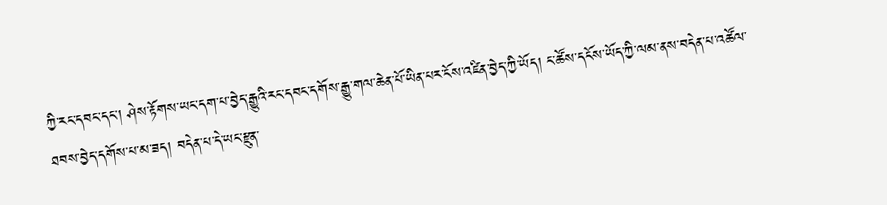ཀྱི་རང་དབང་དང་། ཤེས་རྟོགས་ཡང་དག་པ་བྱེད་རྒྱུའི་རང་དབང་དགོས་རྒྱུ་གལ་ཆེན་པོ་ཡིན་པར་ངོས་འཛིན་བྱེད་ཀྱི་ཡོད། ང་ཚོས་དངོས་ཡོད་ཀྱི་ལམ་ནས་བདེན་པ་འཚོལ་ཐབས་བྱེད་དགོས་པ་མ་ཟད། བདེན་པ་དེ་ཡང་རྫུན་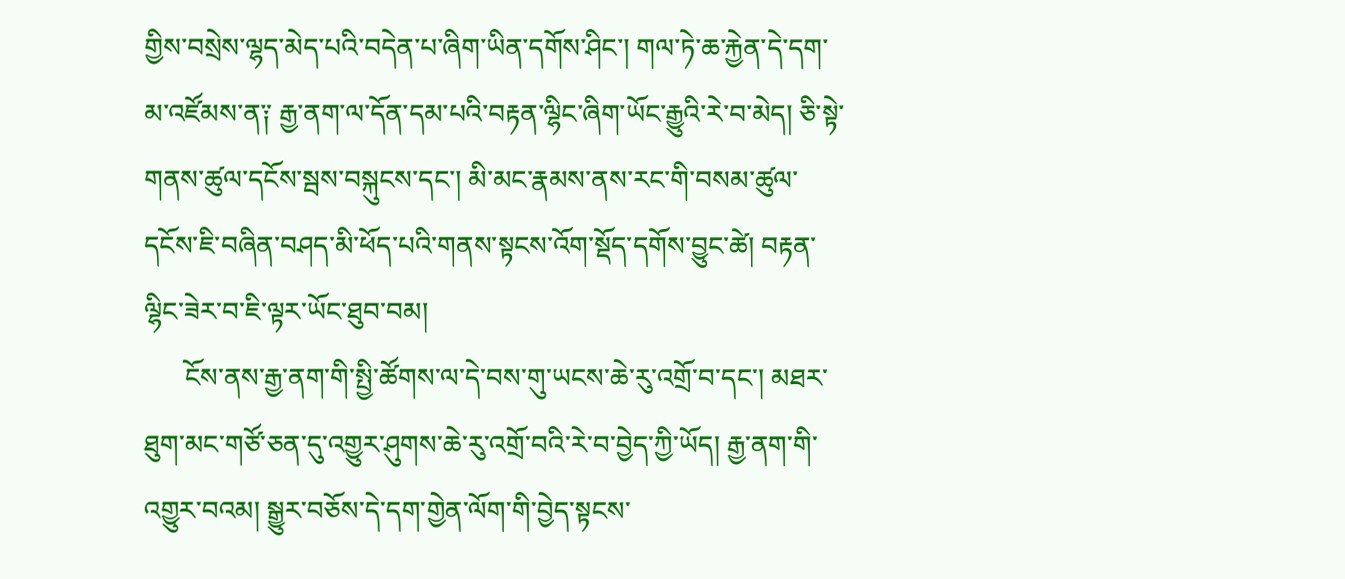གྱིས་བསྲེས་ལྷད་མེད་པའི་བདེན་པ་ཞིག་ཡིན་དགོས་ཤིང་། གལ་ཏེ་ཆ་རྐྱེན་དེ་དག་མ་འཛོམས་ན༑ རྒྱ་ནག་ལ་དོན་དམ་པའི་བརྟན་ལྷིང་ཞིག་ཡོང་རྒྱུའི་རེ་བ་མེད། ཅི་སྟེ་གནས་ཚུལ་དངོས་སྦས་བསྐུངས་དང་། མི་མང་རྣམས་ནས་རང་གི་བསམ་ཚུལ་དངོས་ཇི་བཞིན་བཤད་མི་ཕོད་པའི་གནས་སྟངས་འོག་སྡོད་དགོས་བྱུང་ཚེ། བརྟན་ལྷིང་ཟེར་བ་ཇི་ལྟར་ཡོང་ཐུབ་བམ།
      ངོས་ནས་རྒྱ་ནག་གི་སྤྱི་ཚོགས་ལ་དེ་བས་གུ་ཡངས་ཆེ་རུ་འགྲོ་བ་དང་། མཐར་ཐུག་མང་གཙོ་ཅན་དུ་འགྱུར་ཤུགས་ཆེ་རུ་འགྲོ་བའི་རེ་བ་བྱེད་ཀྱི་ཡོད། རྒྱ་ནག་གི་འགྱུར་བའམ། སྒྱུར་བཅོས་དེ་དག་གྱེན་ལོག་གི་བྱེད་སྟངས་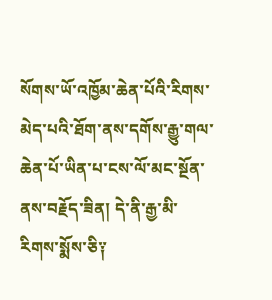སོགས་ཡོ་འཁྱོམ་ཆེན་པོའི་རིགས་མེད་པའི་ཐོག་ནས་དགོས་རྒྱུ་གལ་ཆེན་པོ་ཡིན་པ་ངས་ལོ་མང་སྔོན་ནས་བརྗོད་ཟིན། དེ་ནི་རྒྱ་མི་རིགས་སྨོས་ཅི༑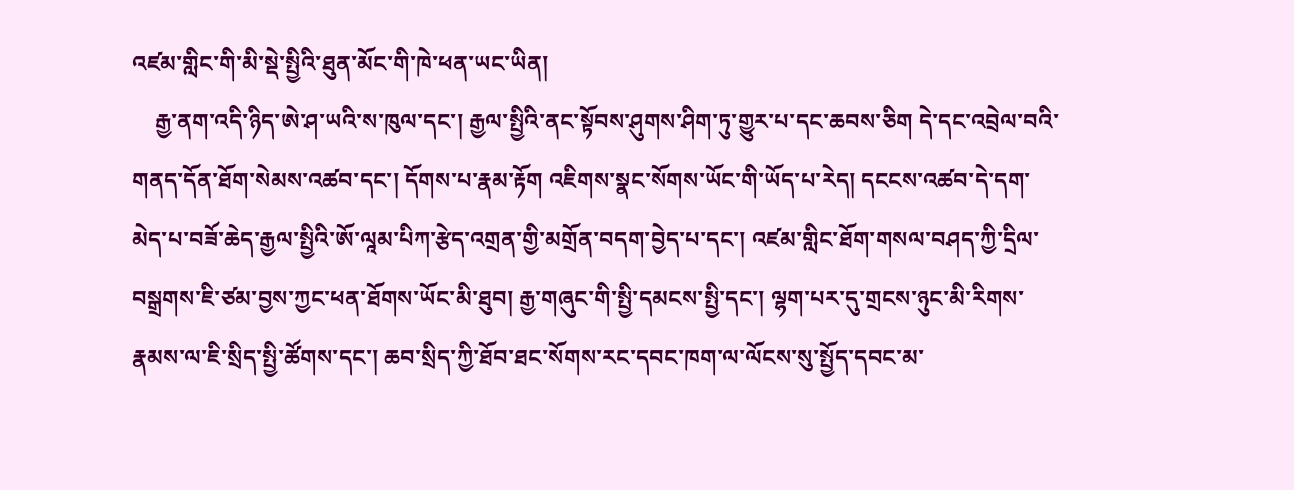འཛམ་གླིང་གི་མི་སྡེ་སྤྱིའི་ཐུན་མོང་གི་ཁེ་ཕན་ཡང་ཡིན།
    རྒྱ་ནག་འདི་ཉིད་ཨེ་ཤ་ཡའི་ས་ཁུལ་དང་། རྒྱལ་སྤྱིའི་ནང་སྟོབས་ཤུགས་ཤིག་ཏུ་གྱུར་པ་དང་ཆབས་ཅིག དེ་དང་འབྲེལ་བའི་གནད་དོན་ཐོག་སེམས་འཚབ་དང་། དོགས་པ་རྣམ་རྟོག འཇིགས་སྣང་སོགས་ཡོང་གི་ཡོད་པ་རེད། དངངས་འཚབ་དེ་དག་མེད་པ་བཟོ་ཆེད་རྒྱལ་སྤྱིའི་ཨོ་ལཱམ་པིཀ་རྩེད་འགྲན་གྱི་མགྲོན་བདག་བྱེད་པ་དང་། འཛམ་གླིང་ཐོག་གསལ་བཤད་ཀྱི་དྲིལ་བསྒྲགས་ཇི་ཙམ་བྱས་ཀྱང་ཕན་ཐོགས་ཡོང་མི་ཐུབ། རྒྱ་གཞུང་གི་སྤྱི་དམངས་སྤྱི་དང་། ལྷག་པར་དུ་གྲངས་ཉུང་མི་རིགས་རྣམས་ལ་ཇི་སྲིད་སྤྱི་ཚོགས་དང་། ཆབ་སྲིད་ཀྱི་ཐོབ་ཐང་སོགས་རང་དབང་ཁག་ལ་ལོངས་སུ་སྤྱོད་དབང་མ་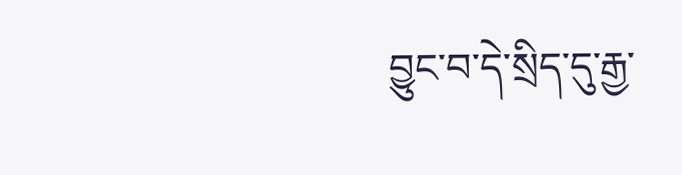བྱུང་བ་དེ་སྲིད་དུ་རྒྱ་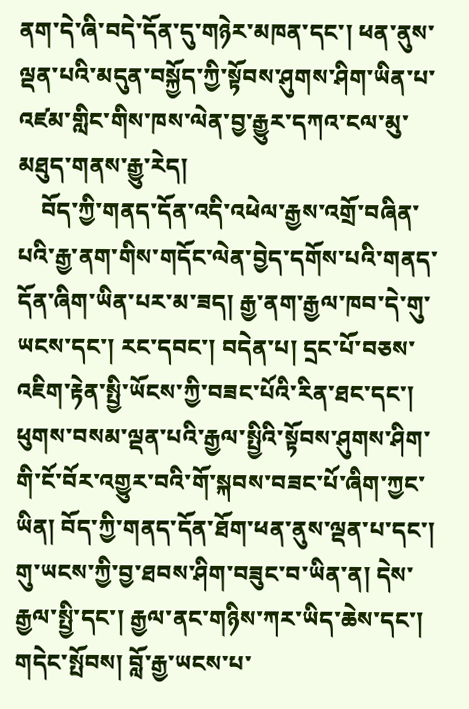ནག་དེ་ཞི་བདེ་དོན་དུ་གཉེར་མཁན་དང་། ཕན་ནུས་ལྡན་པའི་མདུན་བསྐྱོད་ཀྱི་སྟོབས་ཤུགས་ཤིག་ཡིན་པ་འཛམ་གླིང་གིས་ཁས་ལེན་བྱ་རྒྱུར་དཀའ་ངལ་མུ་མཐུད་གནས་རྒྱུ་རེད།
    བོད་ཀྱི་གནད་དོན་འདི་འཕེལ་རྒྱས་འགྲོ་བཞིན་པའི་རྒྱ་ནག་གིས་གདོང་ལེན་བྱེད་དགོས་པའི་གནད་དོན་ཞིག་ཡིན་པར་མ་ཟད། རྒྱ་ནག་རྒྱལ་ཁབ་དེ་གུ་ཡངས་དང་། རང་དབང་། བདེན་པ། དྲང་པོ་བཅས་འཇིག་རྟེན་སྤྱི་ཡོངས་ཀྱི་བཟང་པོའི་རིན་ཐང་དང་། ཕུགས་བསམ་ལྡན་པའི་རྒྱལ་སྤྱིའི་སྟོབས་ཤུགས་ཤིག་གི་ངོ་བོར་འགྱུར་བའི་གོ་སྐབས་བཟང་པོ་ཞིག་ཀྱང་ཡིན། བོད་ཀྱི་གནད་དོན་ཐོག་ཕན་ནུས་ལྡན་པ་དང་། གུ་ཡངས་ཀྱི་བྱ་ཐབས་ཤིག་བཟུང་བ་ཡིན་ན། དེས་རྒྱལ་སྤྱི་དང་། རྒྱལ་ནང་གཉིས་ཀར་ཡིད་ཆེས་དང་། གདེང་སྤོབས། བློ་རྒྱ་ཡངས་པ་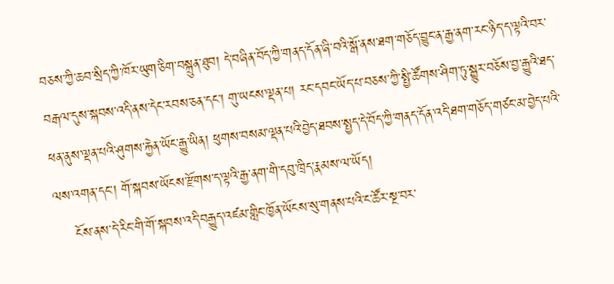བཅས་ཀྱི་ཆབ་སྲིད་ཀྱི་ཁོར་ཡུག་ཅིག་བསྐྲུན་ཐུབ། དེ་བཞིན་བོད་ཀྱི་གནད་དོན་ཞི་བའི་སྒོ་ནས་ཐག་གཅོད་བྱུང་ན་རྒྱ་ནག་རང་ཉིད་ད་ལྟའི་བར་བརྒལ་དུས་སྐབས་འདི་ནས་དེང་རབས་ཅན་དང་། གུ་ཡངས་ལྡན་པ། རང་དབང་ཡོད་པ་བཅས་ཀྱི་སྤྱི་ཚོགས་ཤིག་ཏུ་སྒྱུར་བཅོས་བྱ་རྒྱུའི་ཐད་ཕན་ནུས་ལྡན་པའི་ཤུགས་རྐྱེན་ཡོང་རྒྱུ་ཡིན། ཕུགས་བསམ་ལྡན་པའི་བྱེད་ཐབས་སྤྱད་དེ་བོད་ཀྱི་གནད་དོན་འདི་ཐག་གཅོད་གཙང་མ་བྱེད་པའི་ལས་འགན་དང་། གོ་སྐབས་ཡོངས་རྫོགས་ད་ལྟའི་རྒྱ་ནག་གི་དབུ་ཁྲིད་རྣམས་ལ་ཡོད།
    ངོས་ནས་དེ་རིང་གི་གོ་སྐབས་འདི་བརྒྱུད་འཛམ་གླིང་ཁྱོན་ཡོངས་སུ་གནས་པའི་ང་ཚོར་སྔ་བར་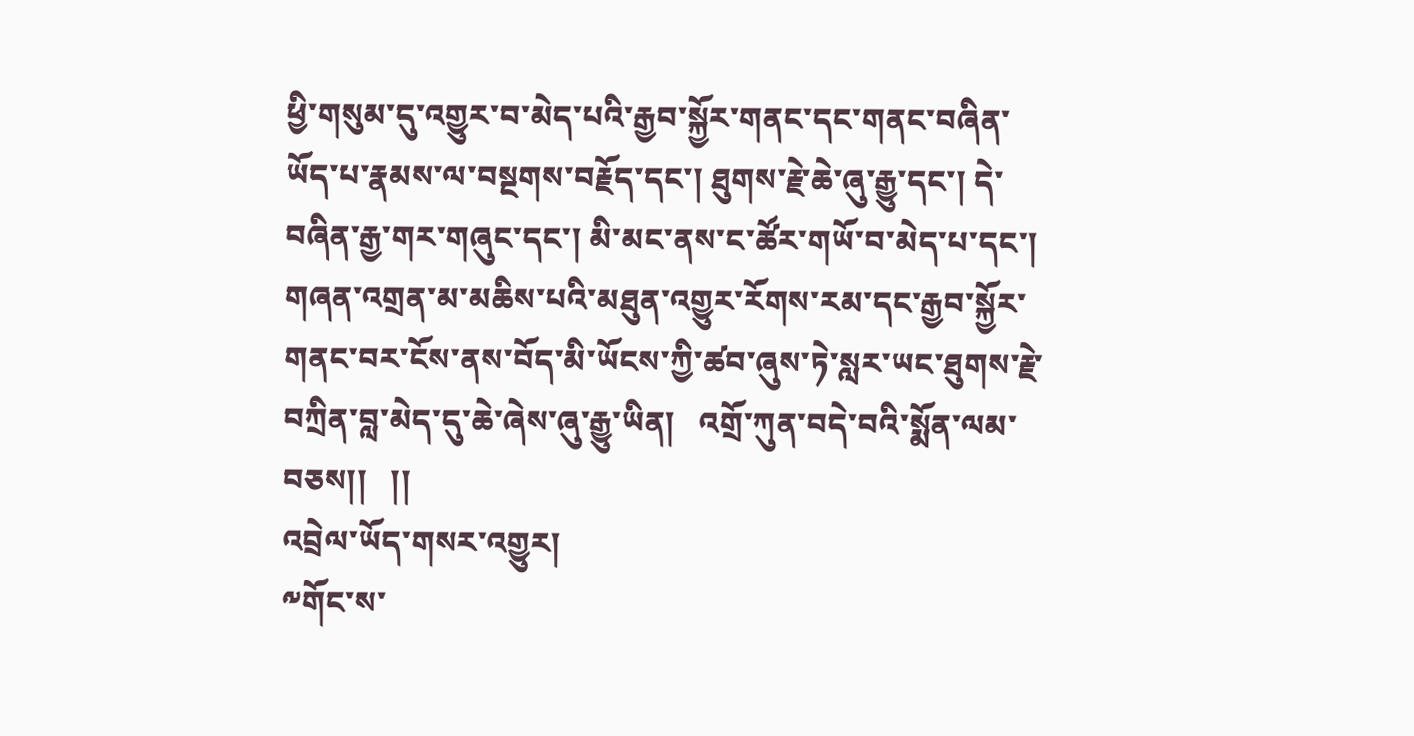ཕྱི་གསུམ་དུ་འགྱུར་བ་མེད་པའི་རྒྱབ་སྐྱོར་གནང་དང་གནང་བཞིན་ཡོད་པ་རྣམས་ལ་བསྔགས་བརྗོད་དང་། ཐུགས་རྗེ་ཆེ་ཞུ་རྒྱུ་དང་། དེ་བཞིན་རྒྱ་གར་གཞུང་དང་། མི་མང་ནས་ང་ཚོར་གཡོ་བ་མེད་པ་དང་།  གཞན་འགྲན་མ་མཆིས་པའི་མཐུན་འགྱུར་རོགས་རམ་དང་རྒྱབ་སྐྱོར་གནང་བར་ངོས་ནས་བོད་མི་ཡོངས་ཀྱི་ཚབ་ཞུས་ཏེ་སླར་ཡང་ཐུགས་རྗེ་བཀྲིན་བླ་མེད་དུ་ཆེ་ཞེས་ཞུ་རྒྱུ་ཡིན།   འགྲོ་ཀུན་བདེ་བའི་སྨོན་ལམ་བཅས།།   །།
འབྲེལ་ཡོད་གསར་འགྱུར།
༸གོང་ས་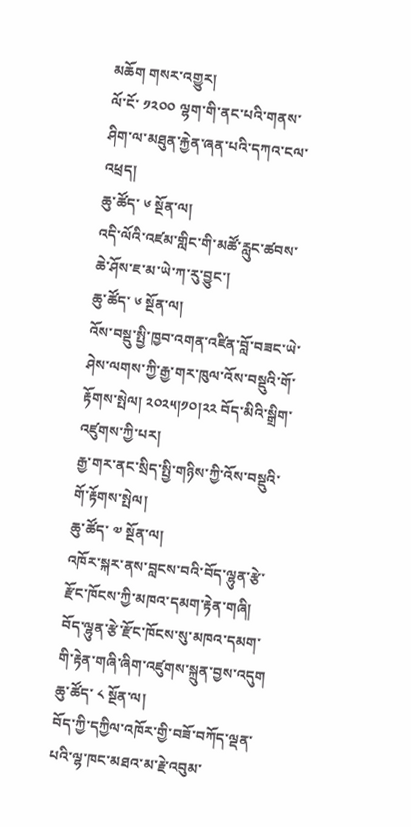མཆོག གསར་འགྱུར།
ལོ་ངོ་ ༡༢༠༠ ལྷག་གི་ནང་པའི་གནས་ཤིག་ལ་མཐུན་རྐྱེན་ཞན་པའི་དཀའ་ངལ་འཕྲད།
ཆུ་ཚོད་ ༦ སྔོན་ལ།
འདི་ལོའི་འཛམ་གླིང་གི་མཚོ་རླུང་ཚབས་ཆེ་ཤོས་ཇ་མ་ཡེ་ཀ་རུ་བྱུང་།
ཆུ་ཚོད་ ༦ སྔོན་ལ།
འོས་བསྡུ་སྤྱི་ཁྱབ་འགན་འཛིན་བློ་བཟང་ཡེ་ཤེས་ལགས་ཀྱི་རྒྱ་གར་ཁུལ་འོས་བསྡུའི་གོ་རྟོགས་སྤེལ། ༢༠༢༥།༡༠།༢༢ བོད་མིའི་སྒྲིག་འཛུགས་ཀྱི་པར།
རྒྱ་གར་ནང་སྲིད་སྤྱི་གཉིས་ཀྱི་འོས་བསྡུའི་གོ་རྟོགས་སྤེལ།
ཆུ་ཚོད་ ༧ སྔོན་ལ།
འཁོར་སྐར་ནས་བླངས་བའི་བོད་ལྷུན་རྩེ་རྫོང་ཁོངས་ཀྱི་མཁའ་དམག་རྟེན་གཞི།
བོད་ལྷུན་རྩེ་རྫོང་ཁོངས་སུ་མཁའ་དམག་གི་རྟེན་གཞི་ཞིག་འཛུགས་སྐྲུན་བྱས་འདུག
ཆུ་ཚོད་ ༨ སྔོན་ལ།
བོད་ཀྱི་དཀྱིལ་འཁོར་གྱི་བཟོ་བཀོད་ལྡན་པའི་ལྷ་ཁང་མཐའ་མ་རྗེ་འབུམ་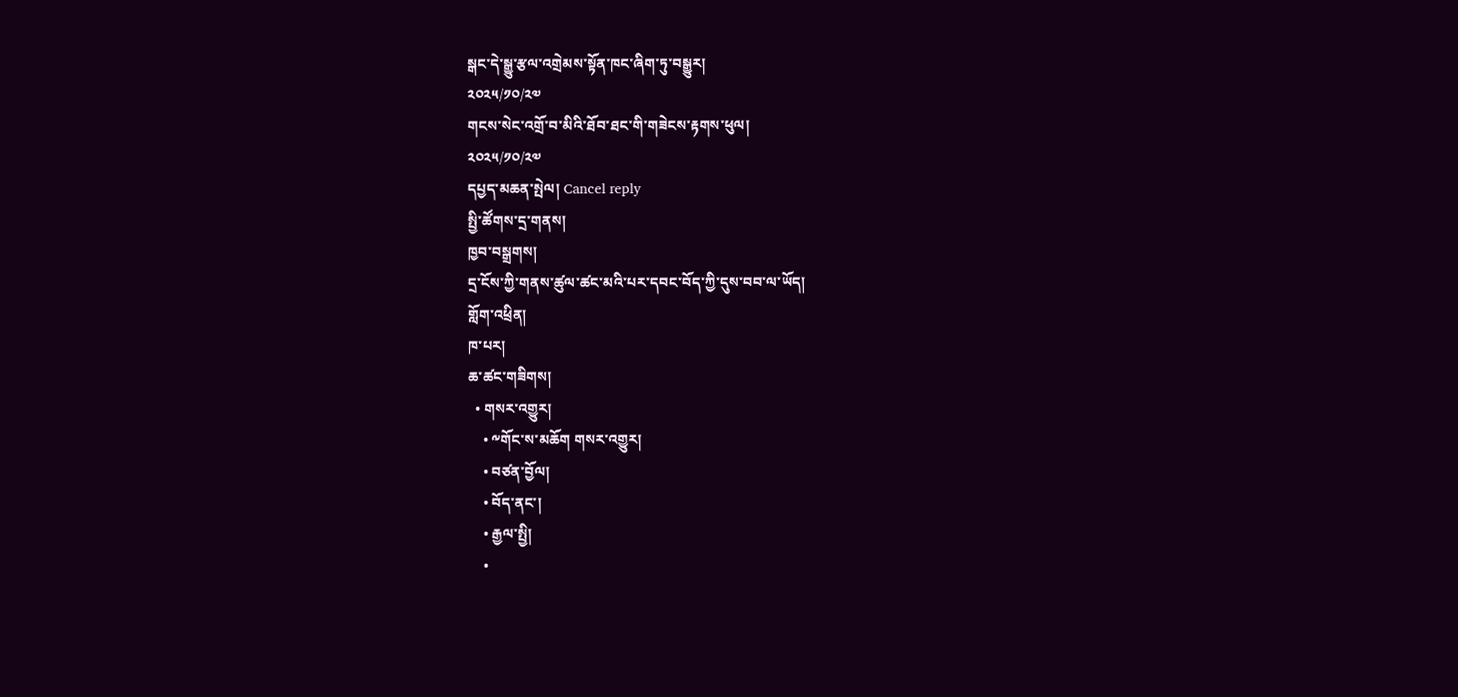སྒང་དེ་སྒྱུ་རྩལ་འགྲེམས་སྟོན་ཁང་ཞིག་ཏུ་བསྒྱུར།
༢༠༢༥/༡༠/༢༧
གངས་སེང་འགྲོ་བ་མིའི་ཐོབ་ཐང་གི་གཟེངས་རྟགས་ཕུལ།
༢༠༢༥/༡༠/༢༧
དཔྱད་མཆན་སྤེལ། Cancel reply
སྤྱི་ཚོགས་དྲ་གནས།
ཁྱབ་བསྒྲགས།
དྲ་ངོས་ཀྱི་གནས་ཚུལ་ཚང་མའི་པར་དབང་བོད་ཀྱི་དུས་བབ་ལ་ཡོད།
གློག་འཕྲིན།
ཁ་པར།
ཆ་ཚང་གཟིགས།
  • གསར་འགྱུར།
    • ༸གོང་ས་མཆོག གསར་འགྱུར།
    • བཙན་བྱོལ།
    • བོད་ནང་།
    • རྒྱལ་སྤྱི།
    •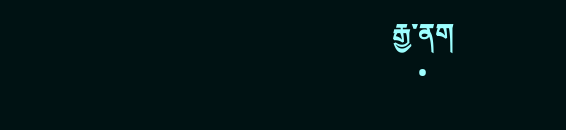རྒྱ་ནག
    •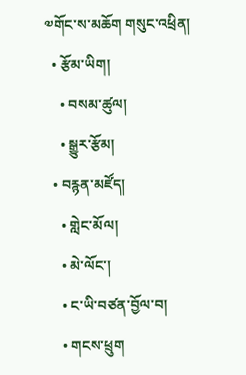༧གོང་ས་མཆོག གསུང་འཕྲིན།
  • རྩོམ་ཡིག།
    • བསམ་ཚུལ།
    • སྒྱུར་རྩོམ།
  • བརྙན་མཛོད།
    • གླེང་མོལ།
    • མེ་ལོང་།
    • ང་ཡི་བཙན་བྱོལ་བ།
    • གངས་ཕྲུག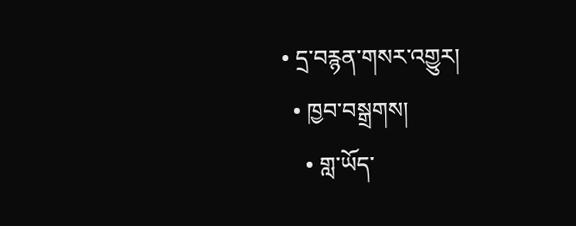• དྲ་བརྙན་གསར་འགྱུར།
  • ཁྱབ་བསྒྲགས།
    • གླ་ཡོད་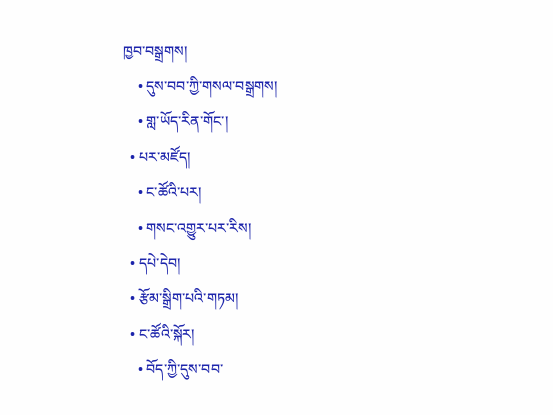ཁྱབ་བསྒྲགས།
    • དུས་བབ་ཀྱི་གསལ་བསྒྲགས།
    • གླ་ཡོད་རིན་གོང་།
  • པར་མཛོད།
    • ང་ཚོའི་པར།
    • གསང་འགྱུར་པར་རིས།
  • དཔེ་དེབ།
  • རྩོམ་སྒྲིག་པའི་གཏམ།
  • ང་ཚོའི་སྐོར།
    • བོད་ཀྱི་དུས་བབ་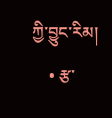ཀྱི་བྱུང་རིམ།
    • རྩ་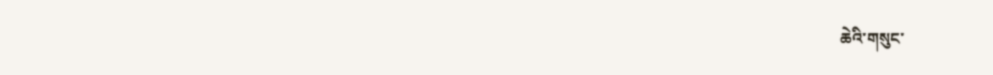ཆེའི་གསུང་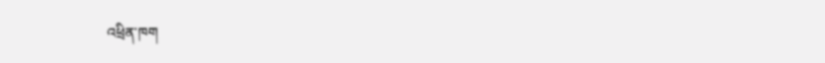འཕྲིན་ཁག